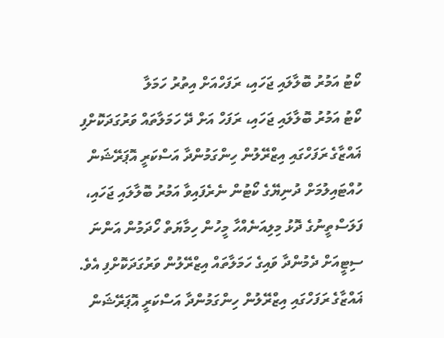ކޯޓު އަމުރު ބޮލާލައި ޖަހައި، ރަފަހްއަށް އިތުރު ހަމަލާ
ކޯޓު އަމުރު ބޮލާލައި ޖަހައި، ރަފަހް އަށް ދޭ ހަމަލާތައް ވަރުގަދަކޮށްފި
ޣައްޒާގެ ރަފަހްގައި އިޒްރޭލުން ހިންގަމުންދާ އަސްކަރީ އޮޕަރޭޝަން ހުއްޓައިލުމަށް ދުނިޔޭގެ ކޯޓުން ނެރެފައިވާ އަމުރު ބޮލާލައި ޖަހައި، ފަލަސްތީނުގެ ދޮޅު މިލިއަނެއްހާ މީހުން ހިމާޔަތް ހޯދަމުން އަންނަ ސިޓީއަށް ދެމުންދާ ވައިގެ ހަމަލާތައް އިޒްރޭލުން ވަރުގަދަކޮށްފި އެވެ.
ޣައްޒާގެ ރަފަހްގައި އިޒްރޭލުން ހިންގަމުންދާ އަސްކަރީ އޮޕަރޭޝަން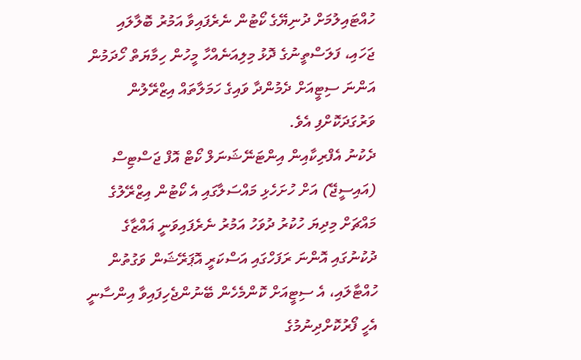ހުއްޓައިލުމަށް ދުނިޔޭގެ ކޯޓުން ނެރެފައިވާ އަމުރު ބޮލާލައި ޖަހައި، ފަލަސްތީނުގެ ދޮޅު މިލިއަނެއްހާ މީހުން ހިމާޔަތް ހޯދަމުން އަންނަ ސިޓީއަށް ދެމުންދާ ވައިގެ ހަމަލާތައް އިޒްރޭލުން ވަރުގަދަކޮށްފި އެވެ.
ދެކުނު އެފްރިކާއިން އިންޓަނޭޝަނަލް ކޯޓް އޮފް ޖަސްޓިސް (އައިސީޖޭ) އަށް ހުށަހެޅި މައްސަލާގައި އެ ކޯޓުން އިޒްރޭލުގެ މައްޗަށް މިދިޔަ ހުކުރު ދުވަހު އަމުރު ނެރެފައިވަނީ ޣައްޒާގެ ދުކުނުގައި އޮންނަ ރަފަހްގައި އަސްކަރީ އޮޕަރޭޝަން ވަގުތުން ހުއްޓާލައި، އެ ސިޓީއަށް ކޮންމެހެން ބޭނުންޖެހިފައިވާ އިންސާނީ އެހީ ފޯރުކޮށްދިނުމުގެ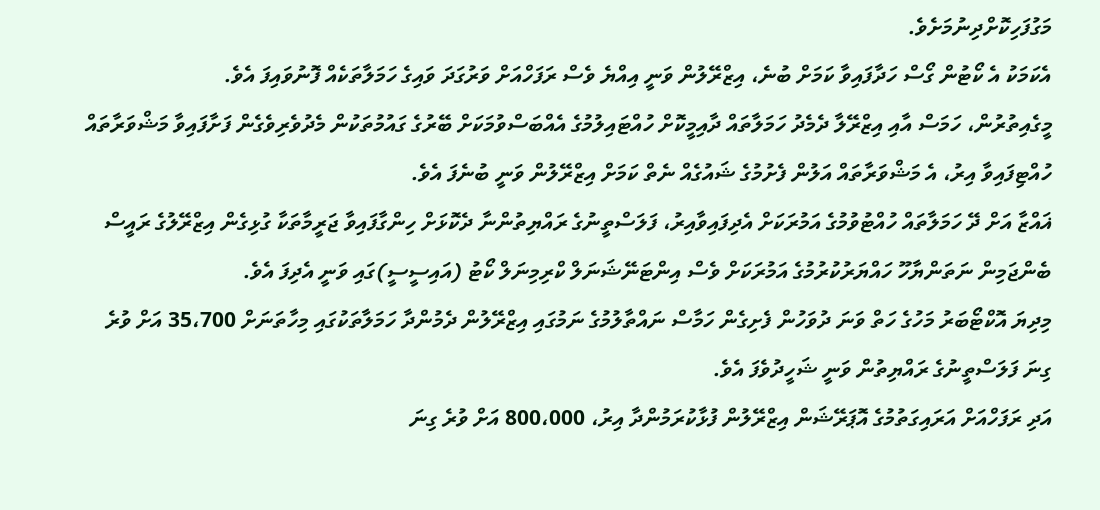މަގުފަހިކޮށްދިނުމަށެވެ.
އެކަމަކު އެ ކޯޓުން ގޯސް ހަދާފައިވާ ކަމަށް ބުނެ، އިޒްރޭލުން ވަނީ އިއްޔެ ވެސް ރަފަހްއަށް ވަރުގަދަ ވައިގެ ހަމަލާތަކެއް ފޮނުވައިފަ އެވެ.
މީގެއިތުރުން، ހަމަސް އާއި އިޒްރޭލާ ދެމެދު ހަމަލާތައް ދާއިމީކޮށް ހުއްޓައިލުމުގެ އެއްބަސްވުމަކަށް ބޭރުގެ ގައުމުތަކުން މެދުވެރިވެގެން ފަށާފައިވާ މަޝްވަރާތައް ހުއްޓިފައިވާ އިރު، އެ މަޝްވަރާތައް އަލުން ފެށުމުގެ ޝައުގެއް ނެތް ކަމަށް އިޒްރޭލުން ވަނީ ބުނެފަ އެވެ.
ޣައްޒާ އަށް ދޭ ހަމަލާތައް ހުއްޓުވުމުގެ އަމުރަކަށް އެދިފައިވާއިރު، ފަލަސްތީނުގެ ރައްޔިތުންނާ ދެކޮޅަށް ހިންގާފައިވާ ޖަރީމާތަކާ ގުޅިގެން އިޒްރޭލުގެ ރައީސް ބެންޖަމިން ނަތަންޔާހޫ ހައްޔަރުކުރުމުގެ އަމުރަކަށް ވެސް އިންޓަނޭޝަނަލް ކްރިމިނަލް ކޯޓު (އައިސީސީ)ގައި ވަނީ އެދިފަ އެވެ.
މިދިޔަ އޮކްޓޯބަރު މަހުގެ ހަތް ވަނަ ދުވަހުން ފެށިގެން ހަމާސް ނައްތާލުމުގެ ނަމުގައި އިޒްރޭލުން ދެމުންދާ ހަމަލާތަކުގައި މިހާތަނަށް 35،700 އަށް ވުރެ ގިނަ ފަލަސްތީނުގެ ރައްޔިތުން ވަނީ ޝަހީދުވެފަ އެވެ.
އަދި ރަފަހްއަށް އަރައިގަތުމުގެ އޮޕަރޭޝަން އިޒްރޭލުން ފުޅާކުރަމުންދާ އިރު، 800،000 އަށް ވުރެ ގިނަ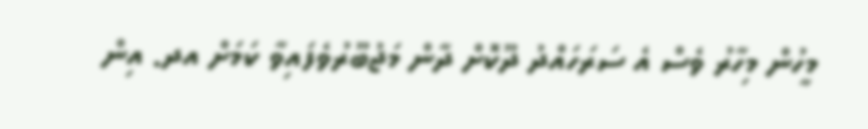މީހުން މިހާރު ވެސް އެ ސަރަހައްދު ދޫކޮށް ދާން މަޖުބޫރުވެފައިވާ ކަމަށް އދ. އިން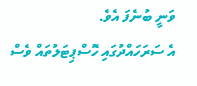ވަނީ ބުނެފަ އެވެ.
އެ ސަރަހައްދުގައި ހޮސްޕިޓަލުތައް ވެސް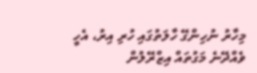މިހާރު ނުހިންގޭ ހާލަތުގައި ހުރި އިރު، އެހީ ވެއްދޭނެ މަގުތައް އިޒްރޭލުން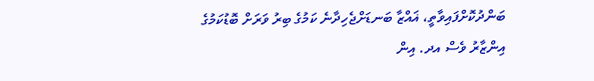ބަންދުކޮށްފައިވާތީ، ޣައްޒާ ބަނޑަށްޖެހިދާނެ ކަމުގެ ބިރު ވަރަށް ބޮޑުކަމުގެ އިންޒާރު ވެސް އދ. އިން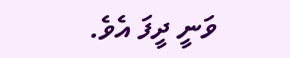ވަނީ ދީފަ އެވެ.